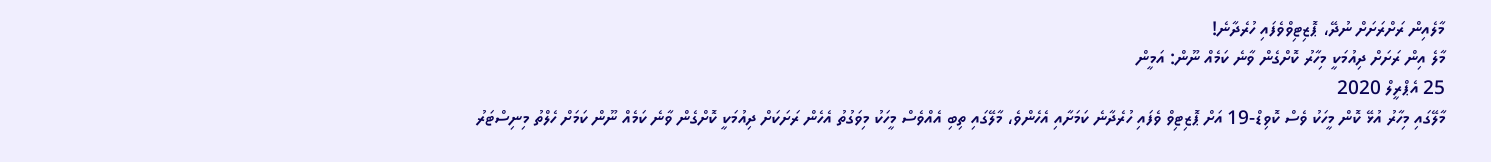މާލެއިން ރަށްރަށަށް ނުދޭ، ޕޮޒިޓިވްވެފައި ހުރެދާނެ!
މާލެ އިން ރަށަށް ދިއުމަކީ މިހާރު ކޮށްގެން ވާނެ ކަމެއް ނޫން: އަމީން
25 އެޕްރީލް 2020
މާލޭގައި މިހާރު އުޅޭ ކޮން މީހަކު ވެސް ކޮވިޑް-19 އަށް ޕޮޒިޓިވް ވެފައި ހުރެދާނެ ކަމަށާއި އެހެންވެ، މާލޭގައި ތިބި އެއްވެސް މީހަކު މިވަގުތު އެހެން ރަށަކަށް ދިއުމަކީ ކޮށްގެން ވާނެ ކަމެއް ނޫން ކަމަށް ހެލްތު މިނިސްޓަރު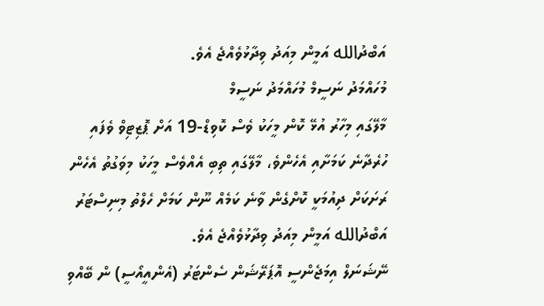އަބްދުالله އަމީން މިއަދު ވިދާޅުވެއްޖެ އެވެ.
މުހައްމަދު ނަސީމް މުހައްމަދު ނަސީމް
މާލޭގައި މިހާރު އުޅޭ ކޮން މީހަކު ވެސް ކޮވިޑް-19 އަށް ޕޮޒިޓިވް ވެފައި ހުރެދާނެ ކަމަށާއި އެހެންވެ، މާލޭގައި ތިބި އެއްވެސް މީހަކު މިވަގުތު އެހެން ރަށަކަށް ދިއުމަކީ ކޮށްގެން ވާނެ ކަމެއް ނޫން ކަމަށް ހެލްތު މިނިސްޓަރު އަބްދުالله އަމީން މިއަދު ވިދާޅުވެއްޖެ އެވެ.
ނޭޝަނަލް އިމަޖެންސީ އޮޕަރޭޝަން ސެންޓަރު (އެންއީއޯސީ) ން ބޭއްވި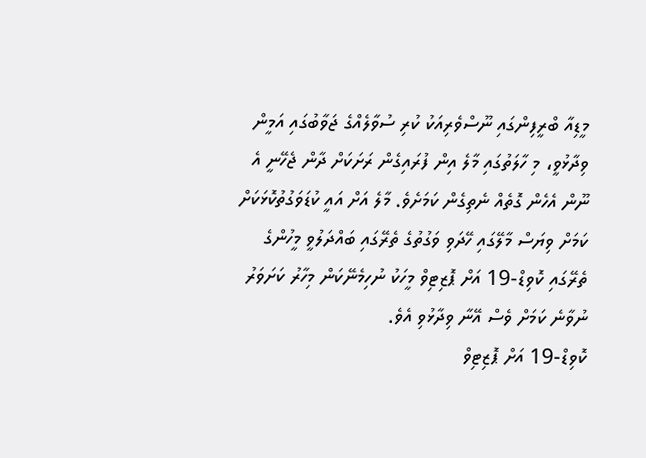މީޑިއާ ބްރީފިންގައި ނޫސްވެރިއަކު ކުރި ސުވާލެއްގެ ޖަވާބުގައި އަމީން ވިދާޅުވީ، މި ހާލަތުގައި މާލެ އިން ފުރައިގެން ރަށަކަށް ދާން ޖެހޭނީ އެ ނޫން އެހެން ގޮތެއް ނެތިގެން ކަމަށެވެ. މާލެ އަށް އައީ ކުޑަވަގުތުކޮޅަކަށް ކަމަށް ވިޔަސް މާލޭގައި ހޭދަވި ވަގުތުގެ ތެރޭގައި ބައްދަލުވީ މީހުންގެ ތެރޭގައި ކޮވިޑް-19 އަށް ޕޮޒިޓިވް މީހަކު ނުހިމެނޭކަން މިހާރު ކަށަވަރު ނުވާނެ ކަމަށް ވެސް އޭނާ ވިދާޅުވި އެވެ.
ކޮވިޑް-19 އަށް ޕޮޒިޓިވް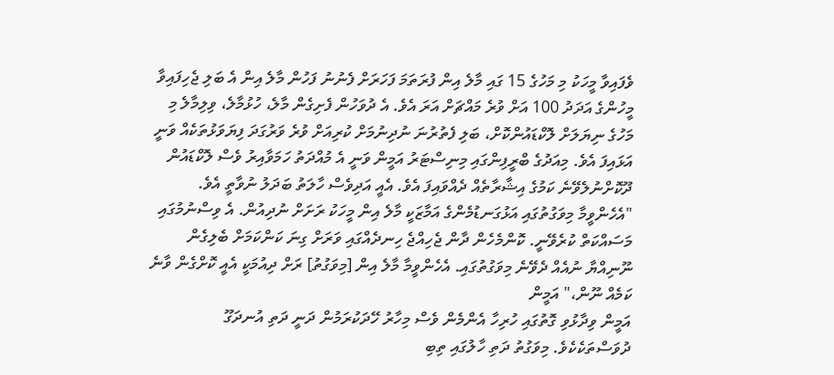ވެފައިވާ މީހަކު މި މަހުގެ 15 ގައި މާލެ އިން ފުރަތަމަ ފަހަރަށް ފެނުނު ފަހުން މާލެ އިން އެ ބަލި ޖެހިފައިވާ މީހުންގެ އަދަދު 100 އަށް ވުރެ މައްޗަށް އަރަ އެވެ. އެ ދުވަހުން ފެށިގެން މާލެ، ހުޅުމާލެ، ވިލިމާލެ މި މަހުގެ ނިޔަލަށް ލޮކްޑައުންކޮށް، ބަލި ފެތުރުނަ ނުދިނުމަށް ކުރިއަށް ވުރެ ވަރުގަދަ ފިޔަވަޅުތަކެއް ވަނީ އަޅައިފަ އެވެ. މިއަދުގެ ބްރީފިންގައި މިނިސްޓަރު އަމީން ވަނީ އެ މުއްދަތު ހަމަވާއިރު ވެސް ލޮކްޑައުން ދޫކޮށްނުލެވޭނެ ކަމުގެ އިޝާރާތެއް ދެއްވައިފަ އެވެ. އެއީ އަދިވެސް ހާލަތު ބަދަލު ނުވާތީ އެވެ.
"އެހެންވީމާ މިވަގުތުގައި އަޅުގަނޑުމެންގެ އަމާޒަކީ މާލެ އިން މީހަކު ރަށަށް ނުދިއުން. އެ ވިސްނުމުގައި މަސައްކަތް ކުރެވޭނީ. ކޮންމެހެން ދާން ޖެހިއްޖެ ހިނދެއްގައި ވަރަށް ގިނަ ކަންކަމަށް ބެލިގެން ނޫނިއްޔާ ނުއެއް ދެވޭނެ މިވަގުތުގައި. އެހެންވީމާ މާލެ އިން [މިވަގުތު] ރަށް ދިއުމަކީ އެއީ ކޮށްގެން ވާނެ ކަމެއް ނޫން،" އަމީން
އަމީން ވިދާޅުވި ގޮތުގައި ހުރިހާ އެންމެން ވެސް މިހާރު ހޭދަކުރަމުން ދަނީ ދަތި އުނދަގޫ ދުވަސްތަކެކެވެ. މިވަގުތު ދަތި ހާލުގައި ތިބި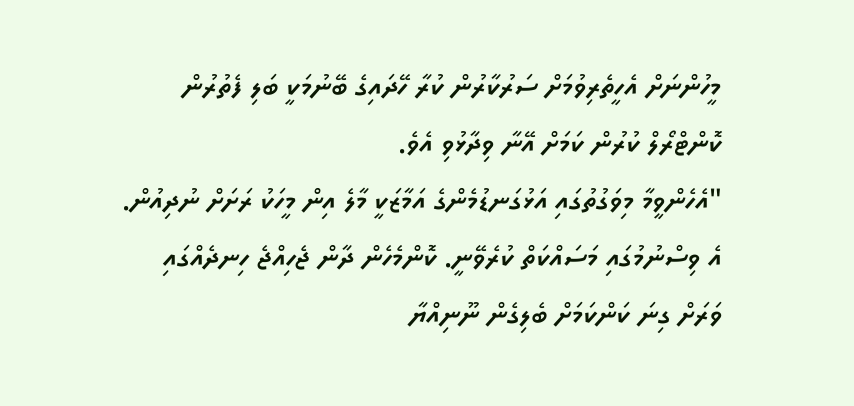މީހުންނަށް އެހީތެރިވުމަށް ސަރުކާރުން ކުރާ ހޭދައިގެ ބޭނުމަކީ ބަލި ފެތުރުން ކޮންޓްރޯލް ކުރުން ކަމަށް އޭނާ ވިދާޅުވި އެވެ.
"އެހެންވީމާ މިވަގުތުގައި އަޅުގަނޑުމެންގެ އަމާޒަކީ މާލެ އިން މީހަކު ރަށަށް ނުދިއުން. އެ ވިސްނުމުގައި މަސައްކަތް ކުރެވޭނީ. ކޮންމެހެން ދާން ޖެހިއްޖެ ހިނދެއްގައި ވަރަށް ގިނަ ކަންކަމަށް ބެލިގެން ނޫނިއްޔާ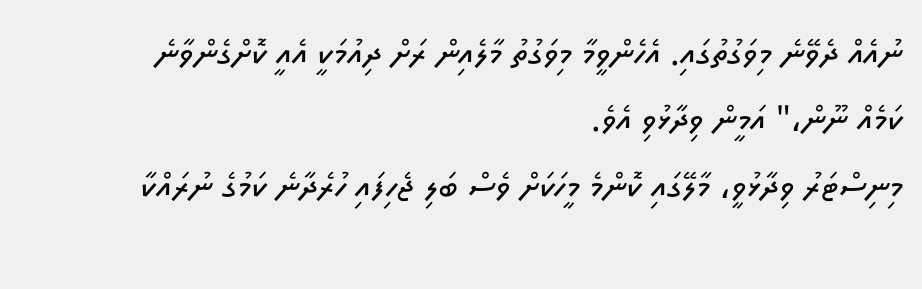ނުއެއް ދެވޭނެ މިވަގުތުގައި. އެހެންވީމާ މިވަގުތު މާލެއިން ރަށް ދިއުމަކީ އެއީ ކޮށްގެންވާނެ ކަމެއް ނޫން،" އަމީން ވިދާޅުވި އެވެ.
މިނިސްޓަރު ވިދާޅުވީ، މާލޭގައި ކޮންމެ މީހަކަށް ވެސް ބަލި ޖެހިފައި ހުރެދާނެ ކަމުގެ ނުރައްކާ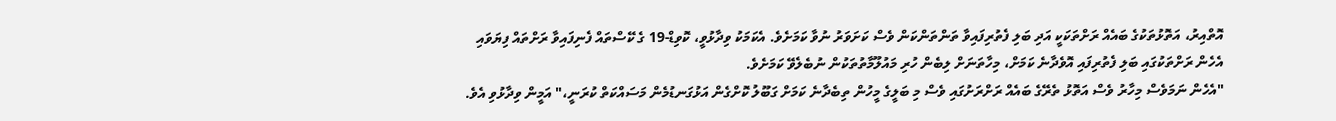އޮތްއިރު، އަތޮޅުތަކުގެ ބައެއް ރަށްތަކަކީ އަދި ބަލި ފެތުރިފައިވާ ތަންތަންކަން ވެސް ކަށަވަރު ނުވާ ކަމަށެވެ. އެކަމަކު ވިދާޅުވީ، ކޮވިޑް-19 ގެ ކޭސްތައް ފެނިފައިވާ ރަށްތައް ފިޔަވައި އެހެން ރަށްތަކުގައި ބަލި ފެތުރިފައި އޮވެދާނެ ކަމަށް، މިހާތަނަށް ލިބެން ހުރި މައުލޫމާތުތަކުން ނުބެލެވޭ ކަމަށެވެ.
"އެހެން ނަމަވެސް މިހާރު ވެސް އަތޮޅު ތެރޭގެ ބައެއް ރަށްރަށުގައި ވެސް މި ބަލީގެ މީހުން ތިބެދާނެ ކަމަށް ގަބޫލު ކޮށްގެން އަޅުގަނޑުމެން މަސައްކަތް ކުރަނީ،" އަމީން ވިދާޅުވި އެވެ.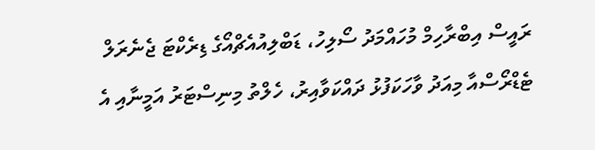ރައީސް އިބްރާހިމް މުހައްމަދު ސޯލިހު، ޑަބްލިއުއެޗްއޯގެ ޑިރެކްޓަ ޖެނެރަލް ޓެޑްރޯސްއާ މިއަދު ވާހަކަފުޅު ދައްކަވާއިރު، ހެލްތު މިނިސްޓަރު އަމީނާއި އެ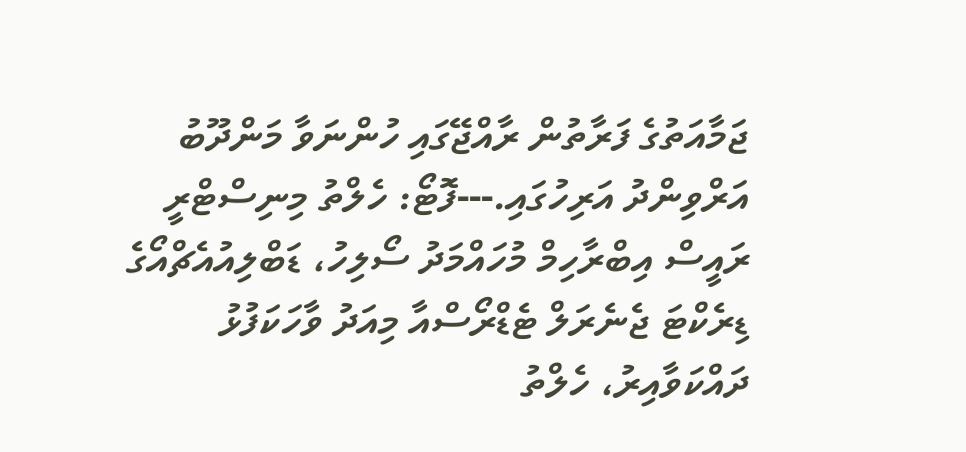ޖަމާއަތުގެ ފަރާތުން ރާއްޖޭގައި ހުންނަވާ މަންދޫބު އަރްވިންދު އަރިހުގައި.---ފޮޓޯ: ހެލްތު މިނިސްޓްރީ
ރައީސް އިބްރާހިމް މުހައްމަދު ސޯލިހު، ޑަބްލިއުއެޗްއޯގެ ޑިރެކްޓަ ޖެނެރަލް ޓެޑްރޯސްއާ މިއަދު ވާހަކަފުޅު ދައްކަވާއިރު، ހެލްތު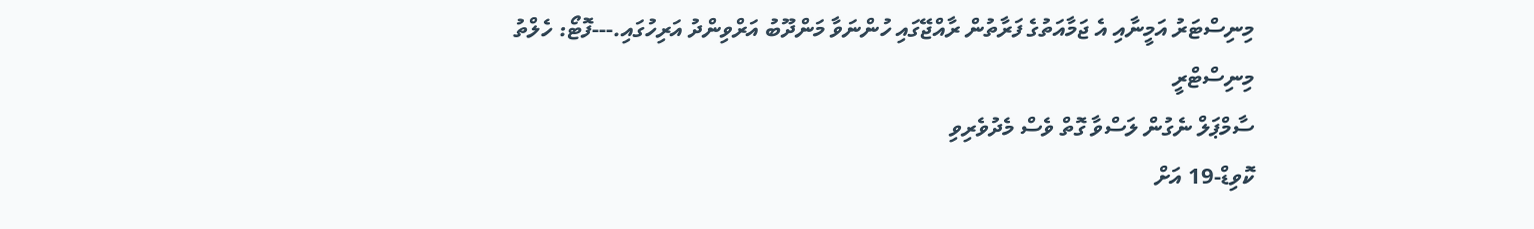މިނިސްޓަރު އަމީނާއި އެ ޖަމާއަތުގެ ފަރާތުން ރާއްޖޭގައި ހުންނަވާ މަންދޫބު އަރްވިންދު އަރިހުގައި.---ފޮޓޯ: ހެލްތު މިނިސްޓްރީ
ސާމްޕަލް ނެގުން ލަސްވާ ގޮތް ވެސް މެދުވެރިވި
ކޮވިޑް-19 އަށް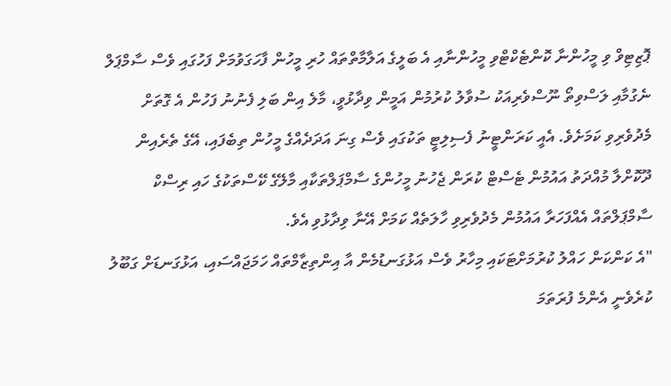ޕޮޒިޓިވް ވި މީހުންނާ ކޮންޓެކްޓްވި މީހުންނާއި އެ ބަލީގެ އަލާމާތްތައް ހުރި މީހުން ފާހަގަވުމަށް ފަހުގައި ވެސް ސާމްޕަލް ނެގުމާއި ލަސްވިތޯ ނޫސްވެރިއަކު ސުވާލު ކުރުމުން އަމީން ވިދާޅުވީ، މާލެ އިން ބަލި ފެނުނު ފަހުން އެ ގޮތަށް މެދުވެރިވި ކަމަށެވެ. އެއީ ކަރަންޓީނު ފެސިލިޓީ ތަކުގައި ވެސް ގިނަ އަދަދެއްގެ މީހުން ތިބެފައި، އޭގެ ތެރެއިން ދޫކޮށްލާ މުއްދަތު އައުމުން ޓެސްޓް ކުރަން ޖެހުނު މީހުންގެ ސާމްޕަލްތަކާއި މާލޭގެ ކޭސްތަކުގެ ހައި ރިސްކް ސާމްޕަލްތައް އެއްފަހަރާ އައުމުން މެދުވެރިވި ހާލަތެއް ކަމަށް އޭނާ ވިދާޅުވި އެވެ.
"އެ ކަންކަން ހައްލު ކުރުމަށްޓަކައި މިހާރު ވެސް އަޅުގަނޑުމެން އާ އިންތިޒާމްތައް ހަމަޖައްސައި، އަޅުގަނޑަށް ގަބޫލު ކުރެވެނީ އެންމެ ފުރަތަމަ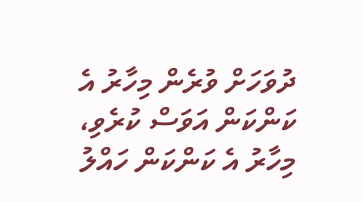ދުވަހަށް ވުރެން މިހާރު އެ ކަންކަން އަވަސް ކުރެވި، މިހާރު އެ ކަންކަން ހައްލު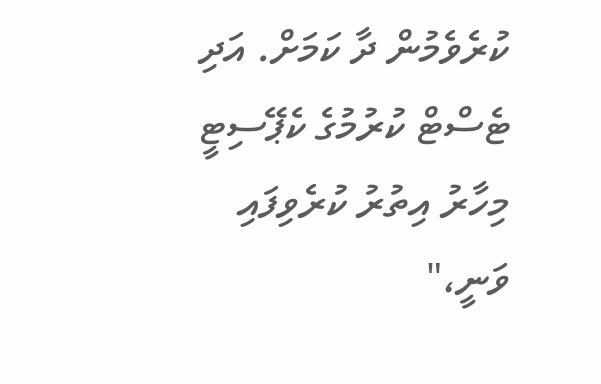ކުރެވެމުން ދާ ކަމަށް. އަދި ޓެސްޓް ކުރުމުގެ ކެޕޭސިޓީ މިހާރު އިތުރު ކުރެވިފައި ވަނީ،"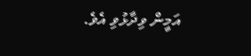އަމީން ވިދާޅުވި އެވެ.